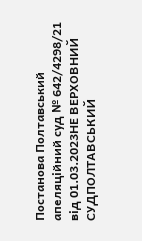Постанова Полтавський апеляційний суд № 642/4298/21
від 01.03.2023НЕ ВЕРХОВНИЙ СУДПОЛТАВСЬКИЙ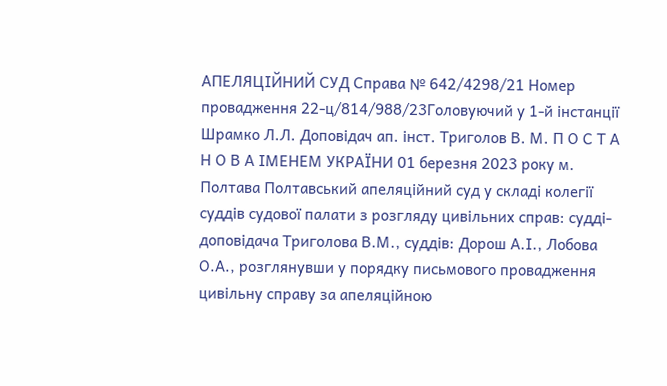АПЕЛЯЦІЙНИЙ СУД Справа № 642/4298/21 Номер провадження 22-ц/814/988/23Головуючий у 1-й інстанції Шрамко Л.Л. Доповідач ап. інст. Триголов В. М. П О С Т А Н О В А ІМЕНЕМ УКРАЇНИ 01 березня 2023 року м. Полтава Полтавський апеляційний суд у складі колегії суддів судової палати з розгляду цивільних справ: судді-доповідача Триголова В.М., суддів: Дорош А.І., Лобова О.А., розглянувши у порядку письмового провадження цивільну справу за апеляційною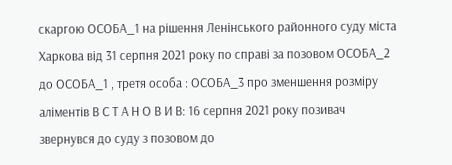скаргою ОСОБА_1 на рішення Ленінського районного суду міста Харкова від 31 серпня 2021 року по справі за позовом ОСОБА_2 до ОСОБА_1 , третя особа : ОСОБА_3 про зменшення розміру аліментів В С Т А Н О В И В: 16 серпня 2021 року позивач звернувся до суду з позовом до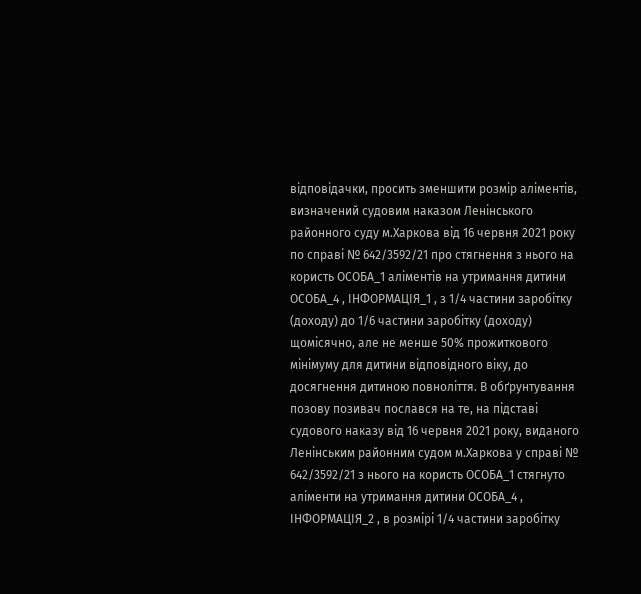відповідачки, просить зменшити розмір аліментів, визначений судовим наказом Ленінського районного суду м.Харкова від 16 червня 2021 року по справі № 642/3592/21 про стягнення з нього на користь ОСОБА_1 аліментів на утримання дитини ОСОБА_4 , ІНФОРМАЦІЯ_1 , з 1/4 частини заробітку (доходу) до 1/6 частини заробітку (доходу) щомісячно, але не менше 50% прожиткового мінімуму для дитини відповідного віку, до досягнення дитиною повноліття. В обґрунтування позову позивач послався на те, на підставі судового наказу від 16 червня 2021 року, виданого Ленінським районним судом м.Харкова у справі № 642/3592/21 з нього на користь ОСОБА_1 стягнуто аліменти на утримання дитини ОСОБА_4 , ІНФОРМАЦІЯ_2 , в розмірі 1/4 частини заробітку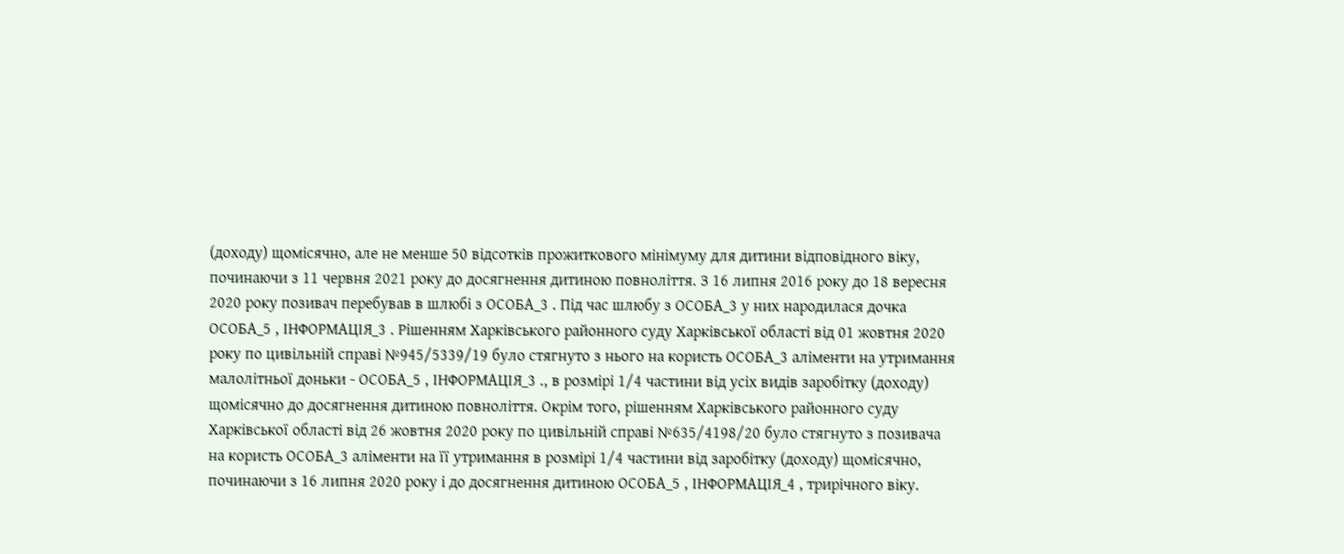(доходу) щомісячно, але не менше 50 відсотків прожиткового мінімуму для дитини відповідного віку, починаючи з 11 червня 2021 року до досягнення дитиною повноліття. З 16 липня 2016 року до 18 вересня 2020 року позивач перебував в шлюбі з ОСОБА_3 . Під час шлюбу з ОСОБА_3 у них народилася дочка ОСОБА_5 , ІНФОРМАЦІЯ_3 . Рішенням Харківського районного суду Харківської області від 01 жовтня 2020 року по цивільній справі №945/5339/19 було стягнуто з нього на користь ОСОБА_3 аліменти на утримання малолітньої доньки - ОСОБА_5 , ІНФОРМАЦІЯ_3 ., в розмірі 1/4 частини від усіх видів заробітку (доходу) щомісячно до досягнення дитиною повноліття. Окрім того, рішенням Харківського районного суду Харківської області від 26 жовтня 2020 року по цивільній справі №635/4198/20 було стягнуто з позивача на користь ОСОБА_3 аліменти на її утримання в розмірі 1/4 частини від заробітку (доходу) щомісячно, починаючи з 16 липня 2020 року і до досягнення дитиною ОСОБА_5 , ІНФОРМАЦІЯ_4 , трирічного віку.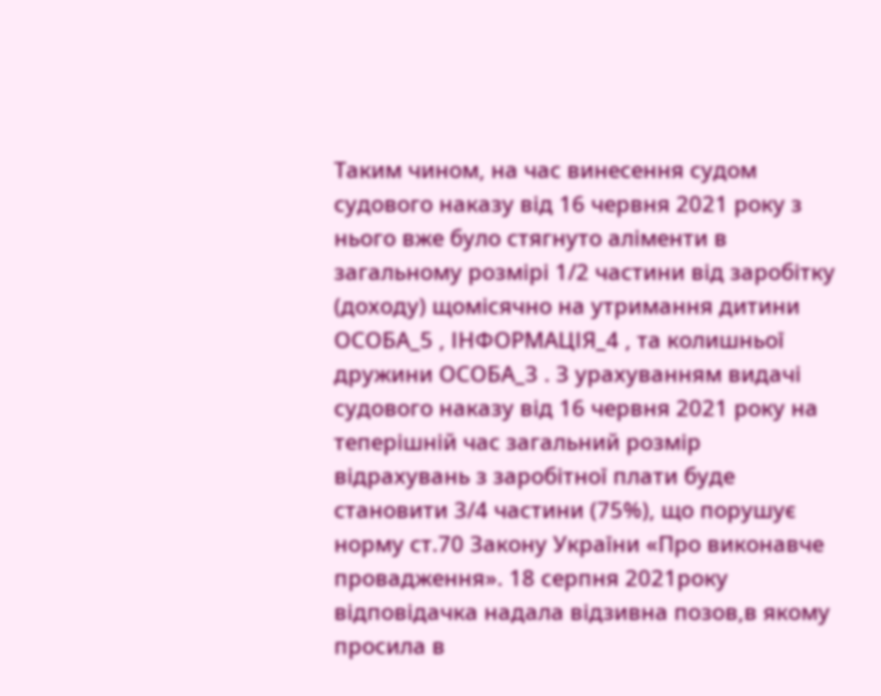Таким чином, на час винесення судом судового наказу від 16 червня 2021 року з нього вже було стягнуто аліменти в загальному розмірі 1/2 частини від заробітку (доходу) щомісячно на утримання дитини ОСОБА_5 , ІНФОРМАЦІЯ_4 , та колишньої дружини ОСОБА_3 . З урахуванням видачі судового наказу від 16 червня 2021 року на теперішній час загальний розмір відрахувань з заробітної плати буде становити 3/4 частини (75%), що порушує норму ст.70 Закону України «Про виконавче провадження». 18 серпня 2021року відповідачка надала відзивна позов,в якому просила в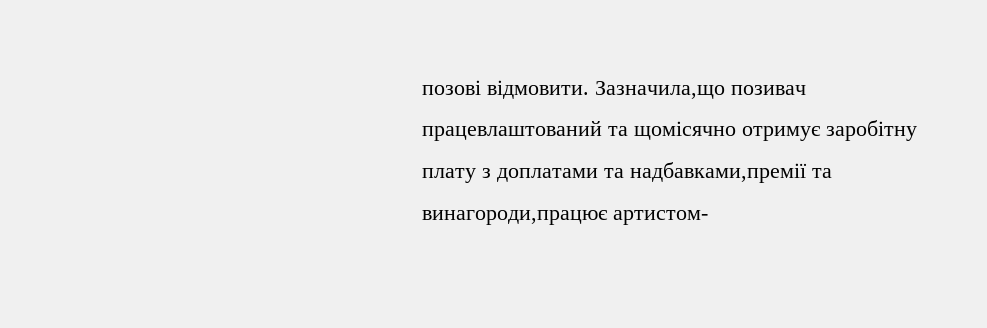позові відмовити. Зазначила,що позивач працевлаштований та щомісячно отримує заробітну плату з доплатами та надбавками,премії та винагороди,працює артистом-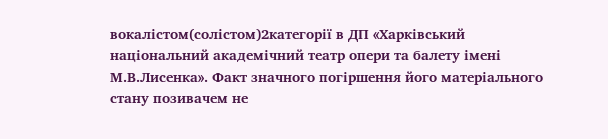вокалістом(солістом)2категорії в ДП «Харківський національний академічний театр опери та балету імені М.В.Лисенка». Факт значного погіршення його матеріального стану позивачем не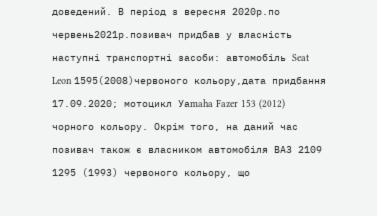доведений. В період з вересня 2020р.по червень2021р.позивач придбав у власність наступні транспортні засоби: автомобіль Seat Leon 1595(2008)червоного кольору,дата придбання 17.09.2020; мотоцикл Уаmaha Fazer 153 (2012) чорного кольору. Окрім того, на даний час позивач також є власником автомобіля ВАЗ 2109 1295 (1993) червоного кольору, що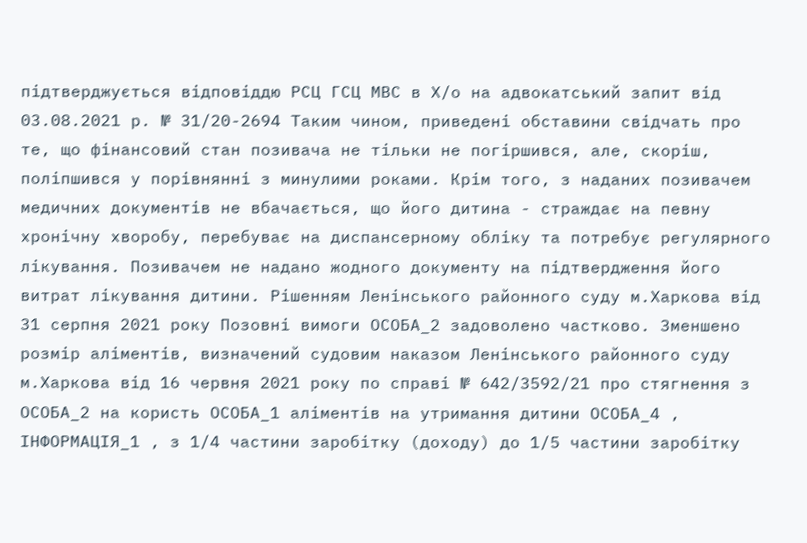підтверджується відповіддю РСЦ ГСЦ МВС в Х/о на адвокатський запит від 03.08.2021 р. № 31/20-2694 Таким чином, приведені обставини свідчать про те, що фінансовий стан позивача не тільки не погіршився, але, скоріш, поліпшився у порівнянні з минулими роками. Крім того, з наданих позивачем медичних документів не вбачається, що його дитина - страждає на певну хронічну хворобу, перебуває на диспансерному обліку та потребує регулярного лікування. Позивачем не надано жодного документу на підтвердження його витрат лікування дитини. Рішенням Ленінського районного суду м.Харкова від 31 серпня 2021 року Позовні вимоги ОСОБА_2 задоволено частково. Зменшено розмір аліментів, визначений судовим наказом Ленінського районного суду м.Харкова від 16 червня 2021 року по справі № 642/3592/21 про стягнення з ОСОБА_2 на користь ОСОБА_1 аліментів на утримання дитини ОСОБА_4 , ІНФОРМАЦІЯ_1 , з 1/4 частини заробітку (доходу) до 1/5 частини заробітку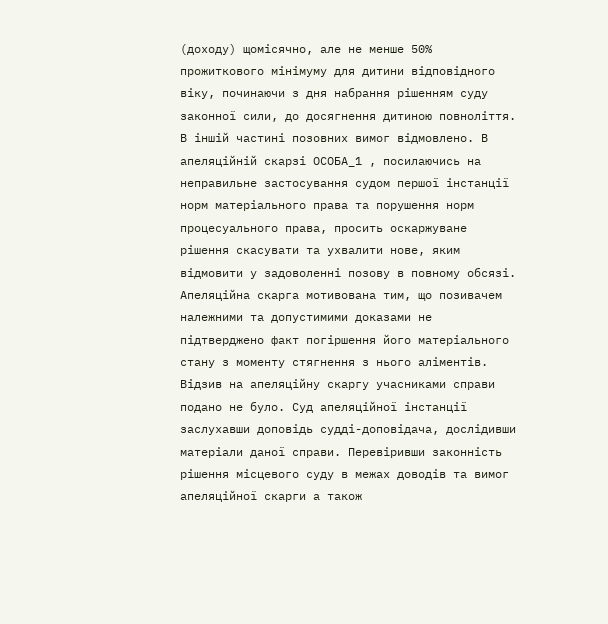(доходу) щомісячно, але не менше 50% прожиткового мінімуму для дитини відповідного віку, починаючи з дня набрання рішенням суду законної сили, до досягнення дитиною повноліття. В іншій частині позовних вимог відмовлено. В апеляційній скарзі ОСОБА_1 , посилаючись на неправильне застосування судом першої інстанції норм матеріального права та порушення норм процесуального права, просить оскаржуване рішення скасувати та ухвалити нове, яким відмовити у задоволенні позову в повному обсязі. Апеляційна скарга мотивована тим, що позивачем належними та допустимими доказами не підтверджено факт погіршення його матеріального стану з моменту стягнення з нього аліментів. Відзив на апеляційну скаргу учасниками справи подано не було. Суд апеляційної інстанції заслухавши доповідь судді-доповідача, дослідивши матеріали даної справи. Перевіривши законність рішення місцевого суду в межах доводів та вимог апеляційної скарги а також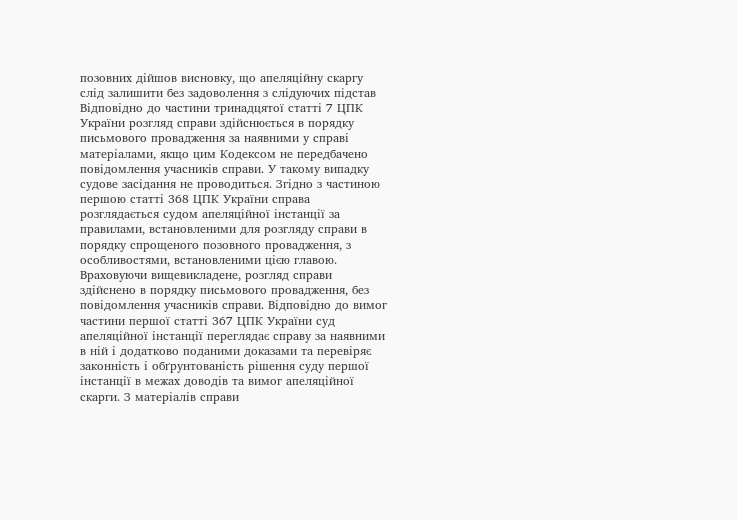позовних дійшов висновку, що апеляційну скаргу слід залишити без задоволення з слідуючих підстав Відповідно до частини тринадцятої статті 7 ЦПК України розгляд справи здійснюється в порядку письмового провадження за наявними у справі матеріалами, якщо цим Кодексом не передбачено повідомлення учасників справи. У такому випадку судове засідання не проводиться. Згідно з частиною першою статті 368 ЦПК України справа розглядається судом апеляційної інстанції за правилами, встановленими для розгляду справи в порядку спрощеного позовного провадження, з особливостями, встановленими цією главою. Враховуючи вищевикладене, розгляд справи здійснено в порядку письмового провадження, без повідомлення учасників справи. Відповідно до вимог частини першої статті 367 ЦПК України суд апеляційної інстанції переглядає справу за наявними в ній і додатково поданими доказами та перевіряє законність і обґрунтованість рішення суду першої інстанції в межах доводів та вимог апеляційної скарги. З матеріалів справи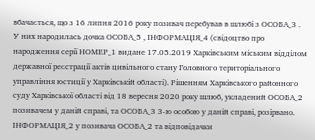вбачається, що з 16 липня 2016 року позивач перебував в шлюбі з ОСОБА_3 . У них народилась дочка ОСОБА_5 , ІНФОРМАЦІЯ_4 (свідоцтво про народження серії НОМЕР_1 видане 17.05.2019 Харківським міським відділом державної реєстрації актів цивільного стану Головного територіального управління юстиції у Харківській області). Рішенням Харківського районного суду Харківської області від 18 вересня 2020 року шлюб, укладений ОСОБА_2 позивачем у даній справі, та ОСОБА_3 3-ю особою у даній справі, розірвано. ІНФОРМАЦІЯ_2 у позивача ОСОБА_2 та відповідачки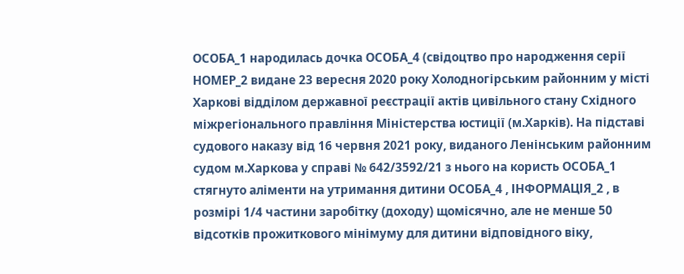ОСОБА_1 народилась дочка ОСОБА_4 (свідоцтво про народження серії НОМЕР_2 видане 23 вересня 2020 року Холодногірським районним у місті Харкові відділом державної реєстрації актів цивільного стану Східного міжрегіонального правління Міністерства юстиції (м.Харків). На підставі судового наказу від 16 червня 2021 року, виданого Ленінським районним судом м.Харкова у справі № 642/3592/21 з нього на користь ОСОБА_1 стягнуто аліменти на утримання дитини ОСОБА_4 , ІНФОРМАЦІЯ_2 , в розмірі 1/4 частини заробітку (доходу) щомісячно, але не менше 50 відсотків прожиткового мінімуму для дитини відповідного віку,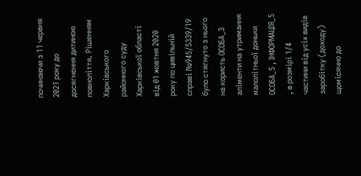починаючи з 11 червня 2021 року до досягнення дитиною повноліття. Рішенням Харківського районного суду Харківської області від 01 жовтня 2020 року по цивільній справі №945/5339/19 було стягнуто з нього на користь ОСОБА_3 аліменти на утримання малолітньої доньки ОСОБА_5 , ІНФОРМАЦІЯ_5 , в розмірі 1/4 частини від усіх видів заробітку (доходу) щомісячно до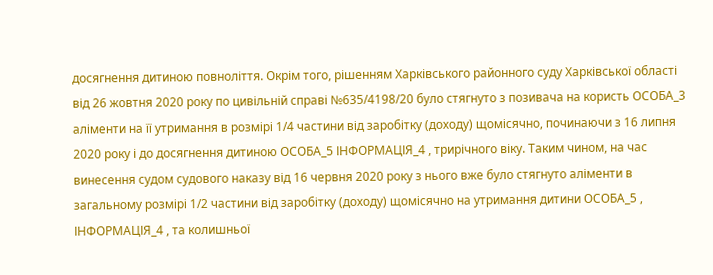досягнення дитиною повноліття. Окрім того, рішенням Харківського районного суду Харківської області від 26 жовтня 2020 року по цивільній справі №635/4198/20 було стягнуто з позивача на користь ОСОБА_3 аліменти на її утримання в розмірі 1/4 частини від заробітку (доходу) щомісячно, починаючи з 16 липня 2020 року і до досягнення дитиною ОСОБА_5 ІНФОРМАЦІЯ_4 , трирічного віку. Таким чином, на час винесення судом судового наказу від 16 червня 2020 року з нього вже було стягнуто аліменти в загальному розмірі 1/2 частини від заробітку (доходу) щомісячно на утримання дитини ОСОБА_5 , ІНФОРМАЦІЯ_4 , та колишньої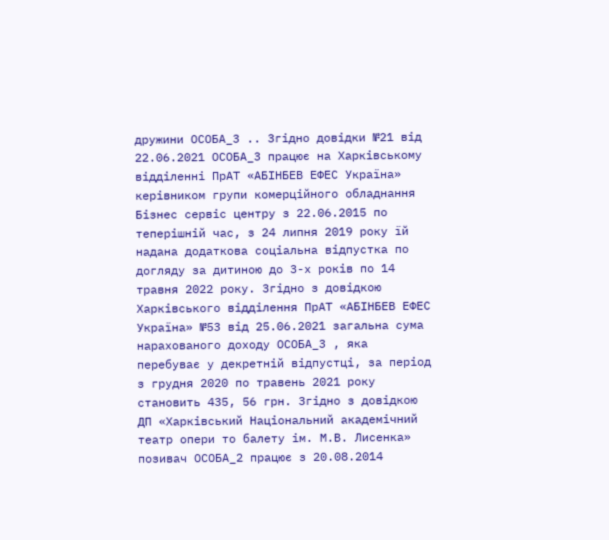дружини ОСОБА_3 .. Згідно довідки №21 від 22.06.2021 ОСОБА_3 працює на Харківському відділенні ПрАТ «АБІНБЕВ ЕФЕС Україна» керівником групи комерційного обладнання Бізнес сервіс центру з 22.06.2015 по теперішній час, з 24 липня 2019 року їй надана додаткова соціальна відпустка по догляду за дитиною до 3-х років по 14 травня 2022 року. Згідно з довідкою Харківського відділення ПрАТ «АБІНБЕВ ЕФЕС Україна» №53 від 25.06.2021 загальна сума нарахованого доходу ОСОБА_3 , яка перебуває у декретній відпустці, за період з грудня 2020 по травень 2021 року становить 435, 56 грн. Згідно з довідкою ДП «Харківський Національний академічний театр опери то балету ім. М.В. Лисенка» позивач ОСОБА_2 працює з 20.08.2014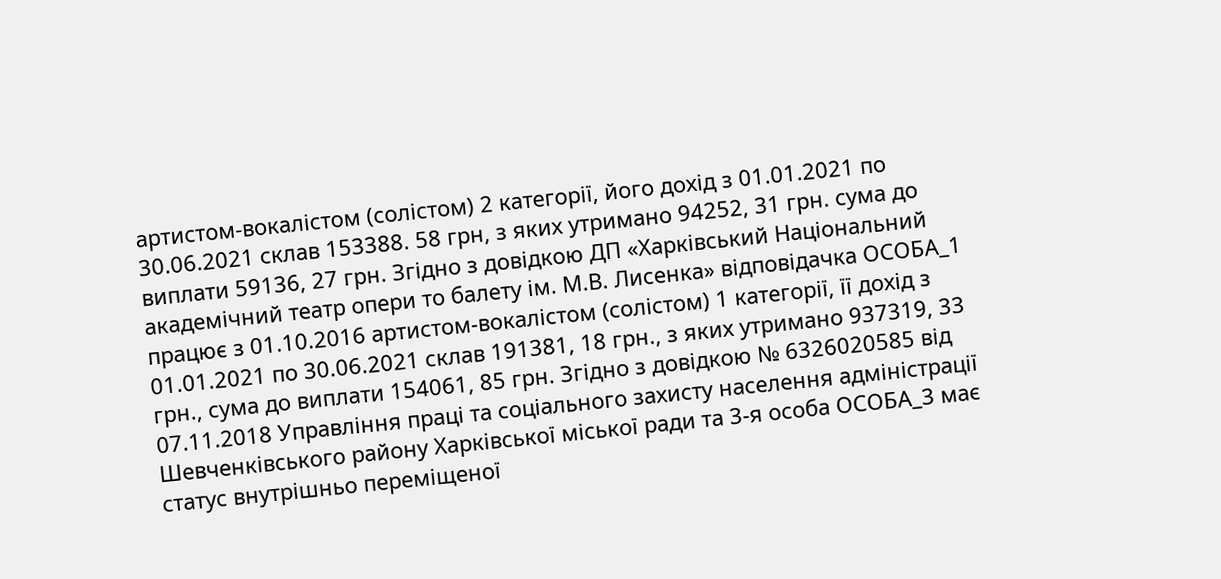артистом-вокалістом (солістом) 2 категорії, його дохід з 01.01.2021 по 30.06.2021 склав 153388. 58 грн, з яких утримано 94252, 31 грн. сума до виплати 59136, 27 грн. Згідно з довідкою ДП «Харківський Національний академічний театр опери то балету ім. М.В. Лисенка» відповідачка ОСОБА_1 працює з 01.10.2016 артистом-вокалістом (солістом) 1 категорії, її дохід з 01.01.2021 по 30.06.2021 склав 191381, 18 грн., з яких утримано 937319, 33 грн., сума до виплати 154061, 85 грн. Згідно з довідкою № 6326020585 від 07.11.2018 Управління праці та соціального захисту населення адміністрації Шевченківського району Харківської міської ради та 3-я особа ОСОБА_3 має статус внутрішньо переміщеної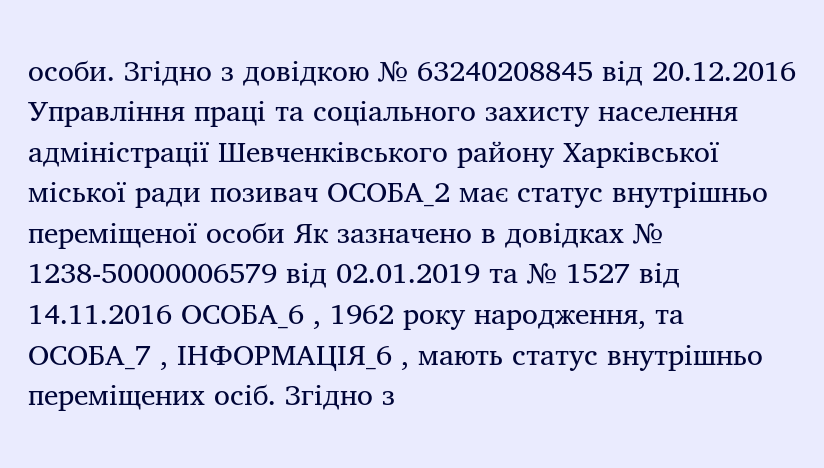особи. Згідно з довідкою № 63240208845 від 20.12.2016 Управління праці та соціального захисту населення адміністрації Шевченківського району Харківської міської ради позивач ОСОБА_2 має статус внутрішньо переміщеної особи Як зазначено в довідках № 1238-50000006579 від 02.01.2019 та № 1527 від 14.11.2016 ОСОБА_6 , 1962 року народження, та ОСОБА_7 , ІНФОРМАЦІЯ_6 , мають статус внутрішньо переміщених осіб. Згідно з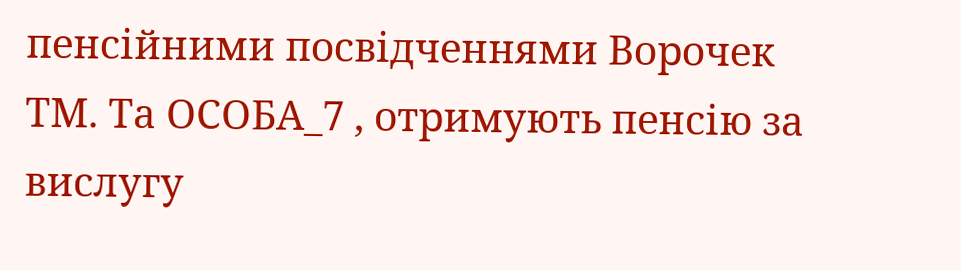пенсійними посвідченнями Ворочек ТМ. Та ОСОБА_7 , отримують пенсію за вислугу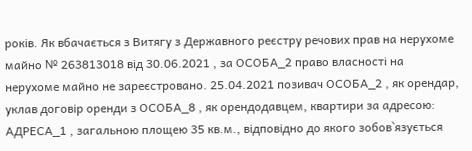років. Як вбачається з Витягу з Державного реєстру речових прав на нерухоме майно № 263813018 від 30.06.2021 , за ОСОБА_2 право власності на нерухоме майно не зареєстровано. 25.04.2021 позивач ОСОБА_2 , як орендар, уклав договір оренди з ОСОБА_8 , як орендодавцем, квартири за адресою: АДРЕСА_1 , загальною площею 35 кв.м., відповідно до якого зобов`язується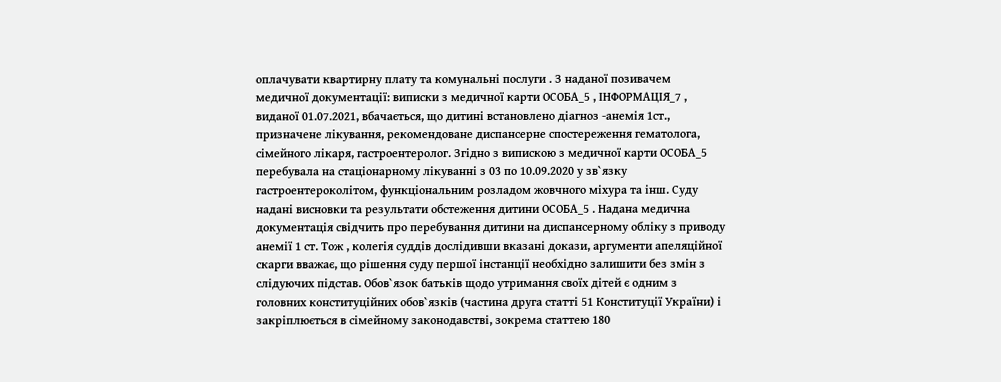оплачувати квартирну плату та комунальні послуги . З наданої позивачем медичної документації: виписки з медичної карти ОСОБА_5 , ІНФОРМАЦІЯ_7 , виданої 01.07.2021, вбачається, що дитині встановлено діагноз -анемія 1ст., призначене лікування, рекомендоване диспансерне спостереження гематолога, сімейного лікаря, гастроентеролог. Згідно з випискою з медичної карти ОСОБА_5 перебувала на стаціонарному лікуванні з 03 по 10.09.2020 у зв`язку гастроентероколітом, функціональним розладом жовчного міхура та інш. Суду надані висновки та результати обстеження дитини ОСОБА_5 . Надана медична документація свідчить про перебування дитини на диспансерному обліку з приводу анемії 1 ст. Тож , колегія суддів дослідивши вказані докази, аргументи апеляційної скарги вважає, що рішення суду першої інстанції необхідно залишити без змін з слідуючих підстав. Обов`язок батьків щодо утримання своїх дітей є одним з головних конституційних обов`язків (частина друга статті 51 Конституції України) і закріплюється в сімейному законодавстві, зокрема статтею 180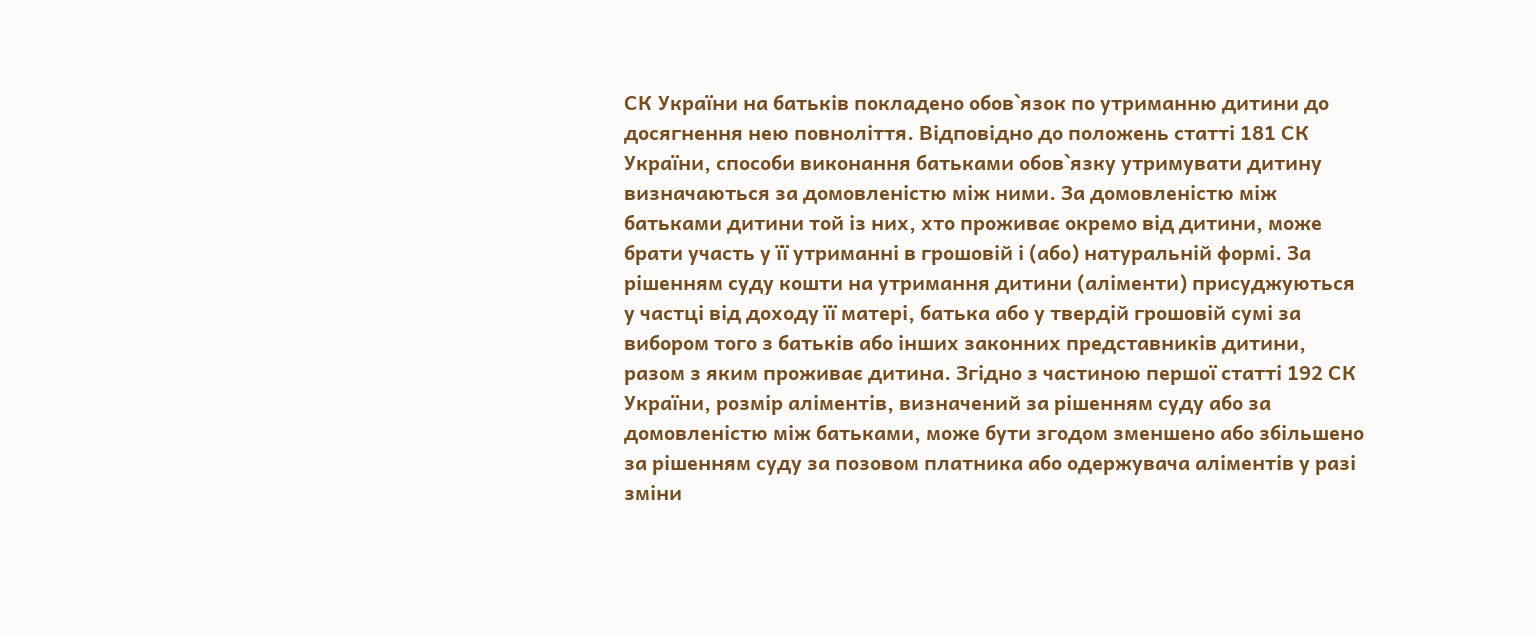СК України на батьків покладено обов`язок по утриманню дитини до досягнення нею повноліття. Відповідно до положень статті 181 СК України, способи виконання батьками обов`язку утримувати дитину визначаються за домовленістю між ними. За домовленістю між батьками дитини той із них, хто проживає окремо від дитини, може брати участь у її утриманні в грошовій і (або) натуральній формі. За рішенням суду кошти на утримання дитини (аліменти) присуджуються у частці від доходу її матері, батька або у твердій грошовій сумі за вибором того з батьків або інших законних представників дитини, разом з яким проживає дитина. Згідно з частиною першої статті 192 СК України, розмір аліментів, визначений за рішенням суду або за домовленістю між батьками, може бути згодом зменшено або збільшено за рішенням суду за позовом платника або одержувача аліментів у разі зміни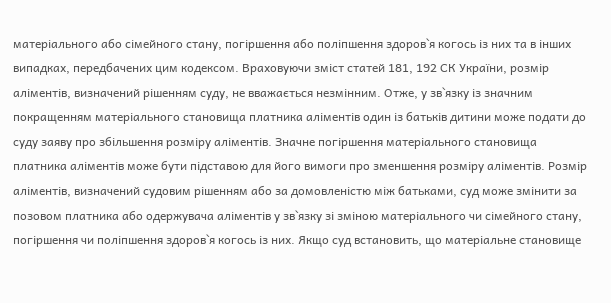матеріального або сімейного стану, погіршення або поліпшення здоров`я когось із них та в інших випадках, передбачених цим кодексом. Враховуючи зміст статей 181, 192 СК України, розмір аліментів, визначений рішенням суду, не вважається незмінним. Отже, у зв`язку із значним покращенням матеріального становища платника аліментів один із батьків дитини може подати до суду заяву про збільшення розміру аліментів. Значне погіршення матеріального становища платника аліментів може бути підставою для його вимоги про зменшення розміру аліментів. Розмір аліментів, визначений судовим рішенням або за домовленістю між батьками, суд може змінити за позовом платника або одержувача аліментів у зв`язку зі зміною матеріального чи сімейного стану, погіршення чи поліпшення здоров`я когось із них. Якщо суд встановить, що матеріальне становище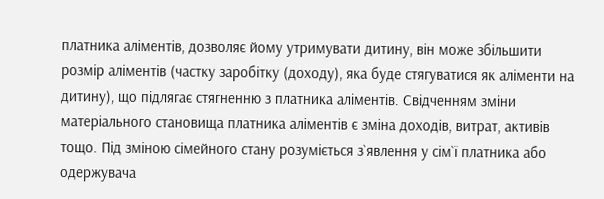платника аліментів, дозволяє йому утримувати дитину, він може збільшити розмір аліментів (частку заробітку (доходу), яка буде стягуватися як аліменти на дитину), що підлягає стягненню з платника аліментів. Свідченням зміни матеріального становища платника аліментів є зміна доходів, витрат, активів тощо. Під зміною сімейного стану розуміється з`явлення у сім`ї платника або одержувача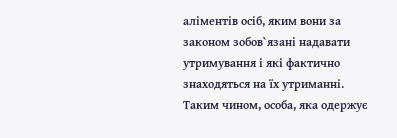аліментів осіб, яким вони за законом зобов`язані надавати утримування і які фактично знаходяться на їх утриманні. Таким чином, особа, яка одержує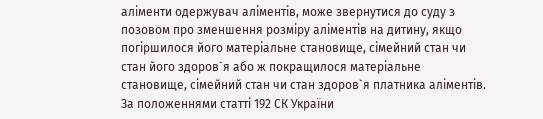аліменти одержувач аліментів, може звернутися до суду з позовом про зменшення розміру аліментів на дитину, якщо погіршилося його матеріальне становище, сімейний стан чи стан його здоров`я або ж покращилося матеріальне становище, сімейний стан чи стан здоров`я платника аліментів. За положеннями статті 192 СК України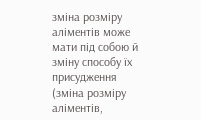зміна розміру аліментів може мати під собою й зміну способу їх присудження (зміна розміру аліментів,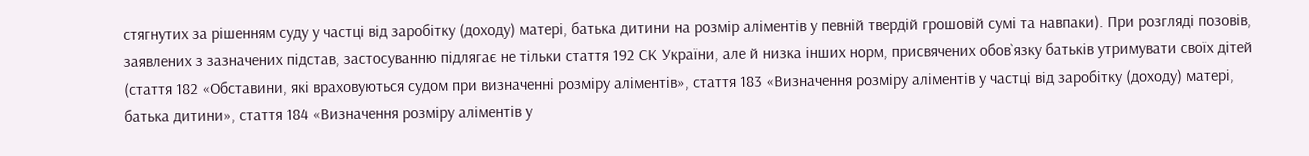стягнутих за рішенням суду у частці від заробітку (доходу) матері, батька дитини на розмір аліментів у певній твердій грошовій сумі та навпаки). При розгляді позовів, заявлених з зазначених підстав, застосуванню підлягає не тільки стаття 192 СК України, але й низка інших норм, присвячених обов`язку батьків утримувати своїх дітей (стаття 182 «Обставини, які враховуються судом при визначенні розміру аліментів», стаття 183 «Визначення розміру аліментів у частці від заробітку (доходу) матері, батька дитини», стаття 184 «Визначення розміру аліментів у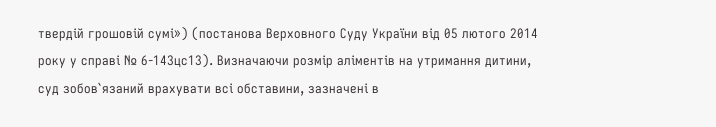твердій грошовій сумі») (постанова Верховного Суду України від 05 лютого 2014 року у справі № 6-143цс13). Визначаючи розмір аліментів на утримання дитини, суд зобов`язаний врахувати всі обставини, зазначені в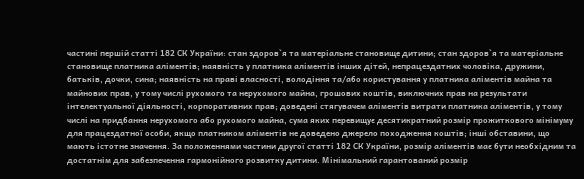частині першій статті 182 СК України: стан здоров`я та матеріальне становище дитини; стан здоров`я та матеріальне становище платника аліментів; наявність у платника аліментів інших дітей, непрацездатних чоловіка, дружини, батьків, дочки, сина; наявність на праві власності, володіння та/або користування у платника аліментів майна та майнових прав, у тому числі рухомого та нерухомого майна, грошових коштів, виключних прав на результати інтелектуальної діяльності, корпоративних прав; доведені стягувачем аліментів витрати платника аліментів, у тому числі на придбання нерухомого або рухомого майна, сума яких перевищує десятикратний розмір прожиткового мінімуму для працездатної особи, якщо платником аліментів не доведено джерело походження коштів; інші обставини, що мають істотне значення. За положеннями частини другої статті 182 СК України, розмір аліментів має бути необхідним та достатнім для забезпечення гармонійного розвитку дитини. Мінімальний гарантований розмір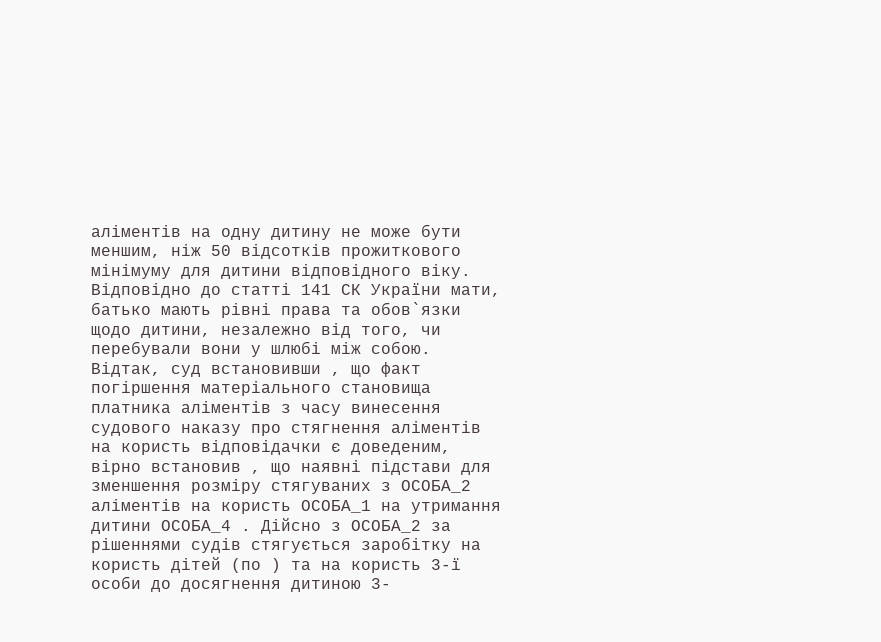аліментів на одну дитину не може бути меншим, ніж 50 відсотків прожиткового мінімуму для дитини відповідного віку. Відповідно до статті 141 СК України мати, батько мають рівні права та обов`язки щодо дитини, незалежно від того, чи перебували вони у шлюбі між собою. Відтак, суд встановивши , що факт погіршення матеріального становища платника аліментів з часу винесення судового наказу про стягнення аліментів на користь відповідачки є доведеним, вірно встановив , що наявні підстави для зменшення розміру стягуваних з ОСОБА_2 аліментів на користь ОСОБА_1 на утримання дитини ОСОБА_4 . Дійсно з ОСОБА_2 за рішеннями судів стягується заробітку на користь дітей (по ) та на користь 3-ї особи до досягнення дитиною 3-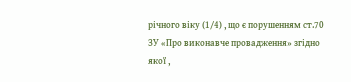річного віку (1/4) , що є порушенням ст.70 ЗУ «Про виконавче провадження» згідно якої ,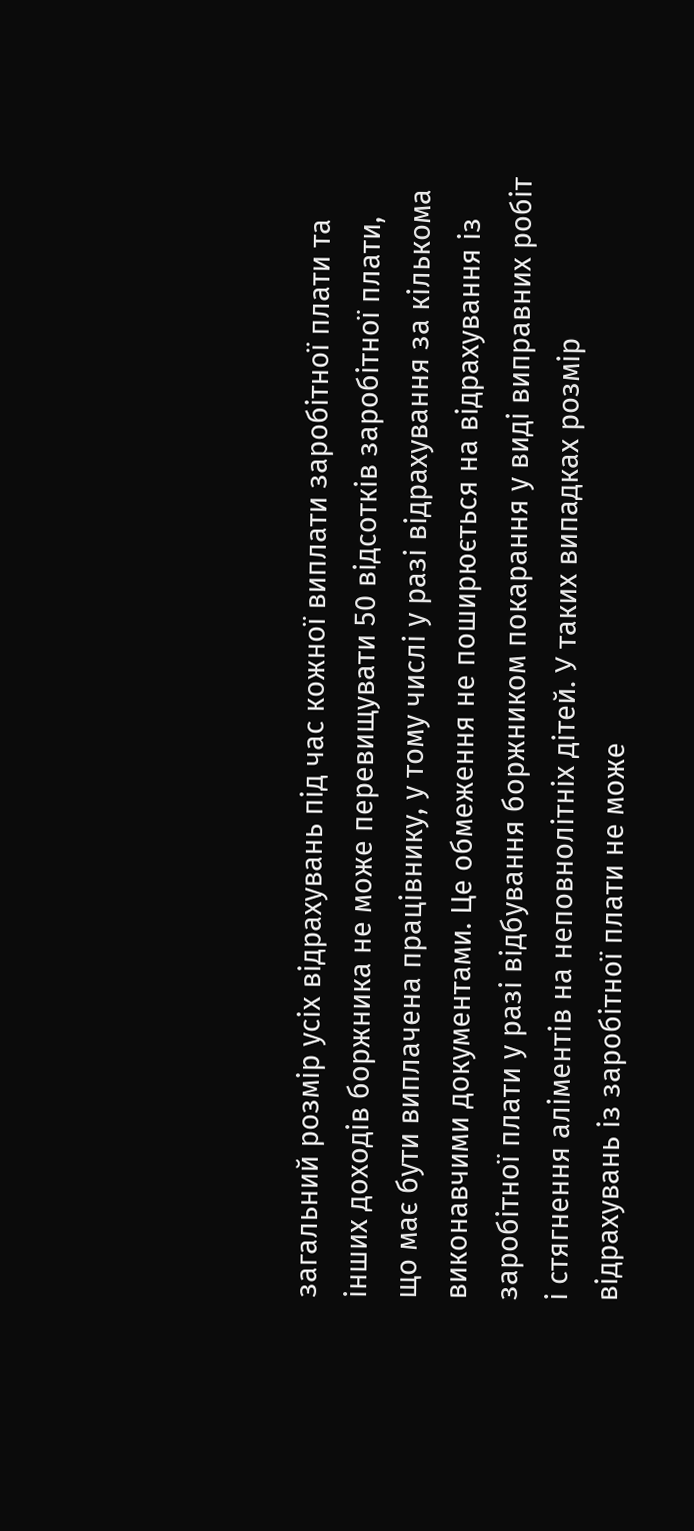загальний розмір усіх відрахувань під час кожної виплати заробітної плати та інших доходів боржника не може перевищувати 50 відсотків заробітної плати, що має бути виплачена працівнику, у тому числі у разі відрахування за кількома виконавчими документами. Це обмеження не поширюється на відрахування із заробітної плати у разі відбування боржником покарання у виді виправних робіт і стягнення аліментів на неповнолітніх дітей. У таких випадках розмір відрахувань із заробітної плати не може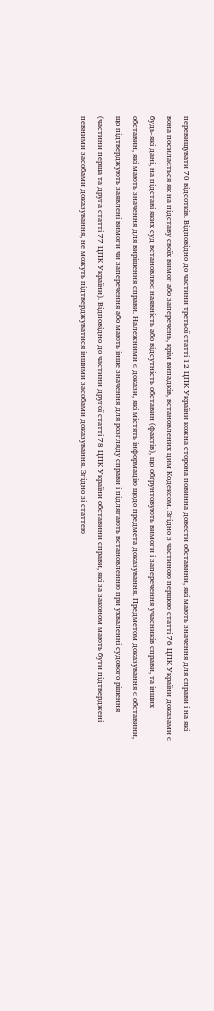перевищувати 70 відсотків. Відповідно до частини третьої статті 12 ЦПК України кожна сторона повинна довести обставини, які мають значення для справи і на які вона посилається як на підставу своїх вимог або заперечень, крім випадків, встановлених цим Кодексом. Згідно з частиною першою статті 76 ЦПК України доказами є будь-які дані, на підставі яких суд встановлює наявність або відсутність обставин (фактів), що обґрунтовують вимоги і заперечення учасників справи, та інших обставин, які мають значення для вирішення справи. Належними є докази, які містять інформацію щодо предмета доказування. Предметом доказування є обставини, що підтверджують заявлені вимоги чи заперечення або мають інше значення для розгляду справи і підлягають встановленню при ухваленні судового рішення (частини перша та друга статті 77 ЦПК України). Відповідно до частини другої статті 78 ЦПК України обставини справи, які за законом мають бути підтверджені певними засобами доказування, не можуть підтверджуватися іншими засобами доказування. Згідно зі статтею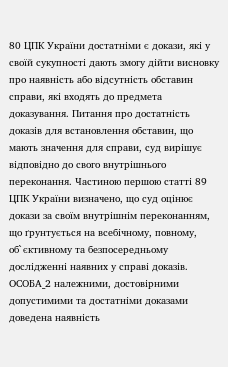80 ЦПК України достатніми є докази, які у своїй сукупності дають змогу дійти висновку про наявність або відсутність обставин справи, які входять до предмета доказування. Питання про достатність доказів для встановлення обставин, що мають значення для справи, суд вирішує відповідно до свого внутрішнього переконання. Частиною першою статті 89 ЦПК України визначено, що суд оцінює докази за своїм внутрішнім переконанням, що ґрунтується на всебічному, повному, об`єктивному та безпосередньому дослідженні наявних у справі доказів. ОСОБА_2 належними, достовірними допустимими та достатніми доказами доведена наявність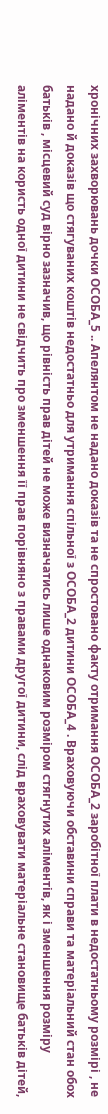хронічних захворювань дочки ОСОБА_5 .. Апелянтом не надано доказів та не спростовано факту отримання ОСОБА_2 заробітної плати в недостатньому розмірі , не надано й доказів що стягуваних коштів недостатньо для утримання спільної з ОСОБА_2 дитини ОСОБА_4 . Враховуючи обставини справи та матеріальний стан обох батьків , місцевий суд вірно зазначив, що рівність прав дітей не може визначатись лише однаковим розміром стягнутих аліментів, як і зменшення розміру аліментів на користь одної дитини не свідчить про зменшення її прав порівняно з правами другої дитини, слід враховувати матеріальне становище батьків дітей,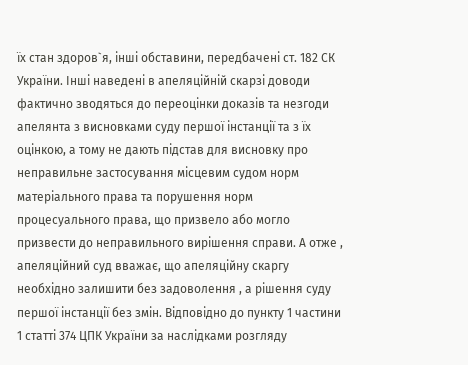їх стан здоров`я, інші обставини, передбачені ст. 182 СК України. Інші наведені в апеляційній скарзі доводи фактично зводяться до переоцінки доказів та незгоди апелянта з висновками суду першої інстанції та з їх оцінкою, а тому не дають підстав для висновку про неправильне застосування місцевим судом норм матеріального права та порушення норм процесуального права, що призвело або могло призвести до неправильного вирішення справи. А отже , апеляційний суд вважає, що апеляційну скаргу необхідно залишити без задоволення , а рішення суду першої інстанції без змін. Відповідно до пункту 1 частини 1 статті 374 ЦПК України за наслідками розгляду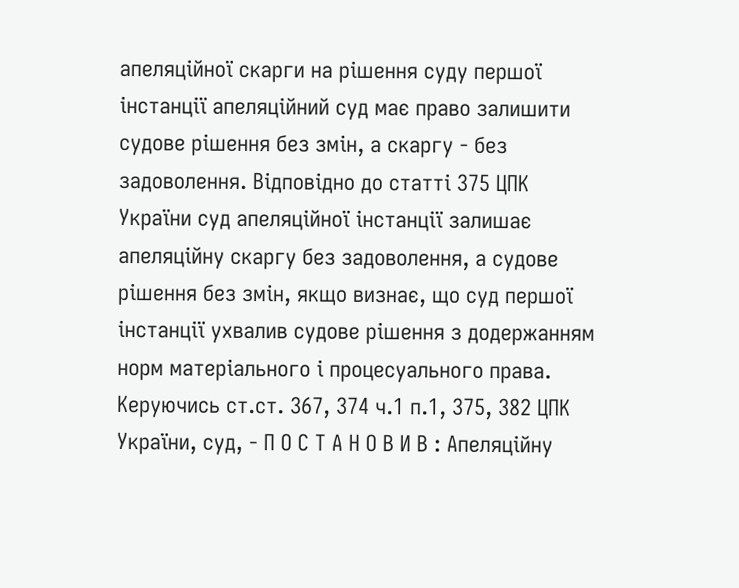апеляційної скарги на рішення суду першої інстанції апеляційний суд має право залишити судове рішення без змін, а скаргу - без задоволення. Відповідно до статті 375 ЦПК України суд апеляційної інстанції залишає апеляційну скаргу без задоволення, а судове рішення без змін, якщо визнає, що суд першої інстанції ухвалив судове рішення з додержанням норм матеріального і процесуального права. Керуючись ст.ст. 367, 374 ч.1 п.1, 375, 382 ЦПК України, суд, - П О С Т А Н О В И В : Апеляційну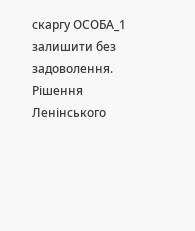скаргу ОСОБА_1 залишити без задоволення. Рішення Ленінського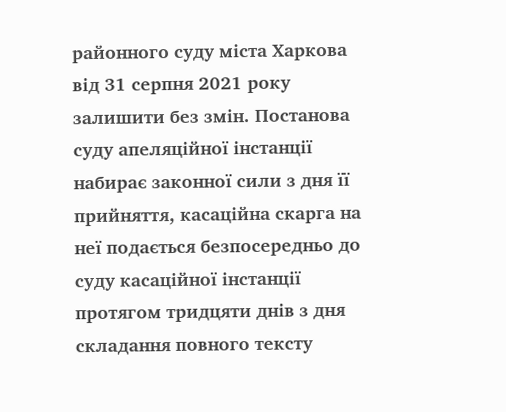районного суду міста Харкова від 31 серпня 2021 року залишити без змін. Постанова суду апеляційної інстанції набирає законної сили з дня її прийняття, касаційна скарга на неї подається безпосередньо до суду касаційної інстанції протягом тридцяти днів з дня складання повного тексту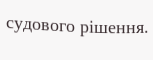судового рішення.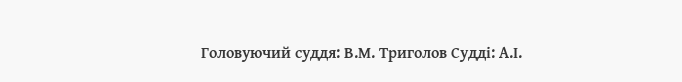Головуючий суддя: В.М. Триголов Судді: А.І.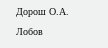Дорош О.А. Лобов